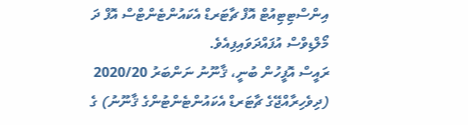އިންސްޓިޓިއުޓް އޮފް ޗާޓަރޑް އެކައުންޓެންޓްސް އޮފް ދަ މޯލްޑިވްސް އުފައްދަވައިފިއެވެ.
ރައީސް އޮފީހުން ބުނީ، ޤާނޫނު ނަންބަރު 2020/20 (ދިވެހިރާއްޖޭގެ ޗާޓަރޑް އެކައުންޓެންޓުންގެ ޤާނޫނު) ގެ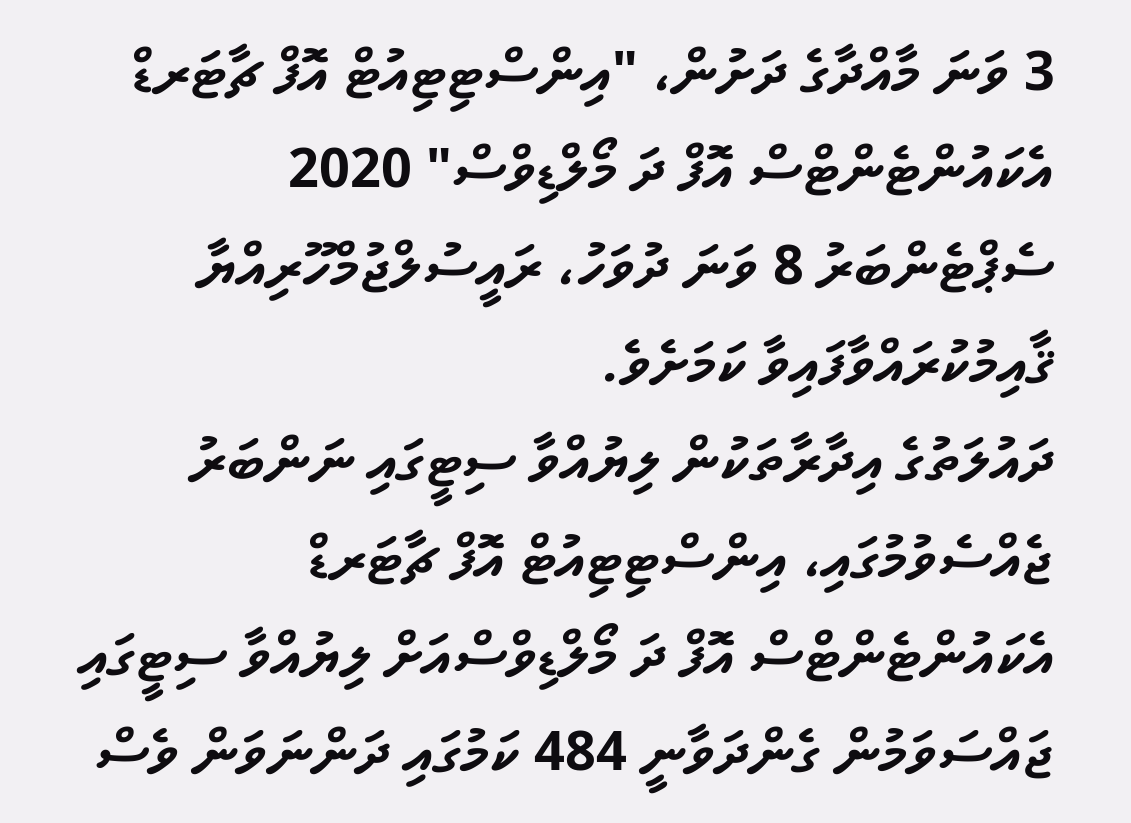3 ވަނަ މާއްދާގެ ދަށުން، "އިންސްޓިޓިއުޓް އޮފް ޗާޓަރޑް އެކައުންޓެންޓްސް އޮފް ދަ މޯލްޑިވްސް" 2020 ސެޕްޓެންބަރު 8 ވަނަ ދުވަހު، ރައީސުލްޖުމްހޫރިއްޔާ ޤާއިމުކުރައްވާފައިވާ ކަމަށެވެ.
ދައުލަތުގެ އިދާރާތަކުން ލިޔުއްވާ ސިޓީގައި ނަންބަރު ޖެއްސެވުމުގައި، އިންސްޓިޓިއުޓް އޮފް ޗާޓަރޑް އެކައުންޓެންޓްސް އޮފް ދަ މޯލްޑިވްސްއަށް ލިޔުއްވާ ސިޓީގައި ޖައްސަވަމުން ގެންދަވާނީ 484 ކަމުގައި ދަންނަވަން ވެސް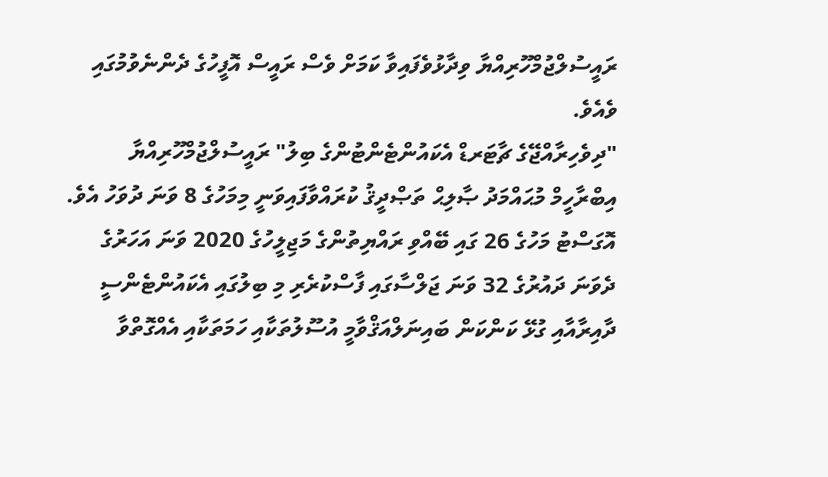ރައީސުލްޖުމްހޫރިއްޔާ ވިދާޅުވެފައިވާ ކަމަށް ވެސް ރައީސް އޮފީހުގެ ދެންނެވުމުގައި ވެއެވެ.
"ދިވެހިރާއްޖޭގެ ޗާޓަރޑް އެކައުންޓެންޓުންގެ ބިލު" ރައީސުލްޖުމްހޫރިއްޔާ އިބްރާހީމް މުޙައްމަދު ޞާލިޙް ތަޞްދީޤު ކުރައްވާފައިވަނީ މިމަހުގެ 8 ވަނަ ދުވަހު އެވެ.
އޮގަސްޓު މަހުގެ 26 ގައި ބޭއްވި ރައްޔިތުންގެ މަޖިލީހުގެ 2020 ވަނަ އަހަރުގެ ދެވަނަ ދައުރުގެ 32 ވަނަ ޖަލްސާގައި ފާސްކުރެރި މި ބިލުގައި އެކައުންޓެންސީ ދާއިރާއާއި ގުޅޭ ކަންކަން ބައިނަލްއަޤްވާމީ އުސޫލުތަކާއި ހަމަތަކާއި އެއްގޮތްވާ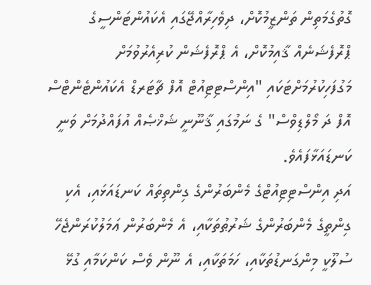ގޮތުގެމަތިން ތަންޒީމުކޮށް، ދިވެހިރާއްޖޭގައި އެކައުންޓަންސީގެ ޕްރޮފެޝަނެއް ޤާއިމުކޮށް، އެ ޕްރޮފެޝަން ކުރިއެރުވުމަށް މަގުފަހިކުރުމަށްޓަކައި "އިންސްޓިޓިއުޓް އޮފް ޗާޓަރޑް އެކައުންޓެންޓްސް އޮފް ދަ މޯލްޑިވްސް" ގެ ނަމުގައި ޤާނޫނީ ޝަޚްޞެއް އުފައްދުމަށް ވަނީ ކަނޑައަޅާފައެވެ.
އަދި އިންސްޓިޓިއުޓްގެ މެންބަރުންގެ ގިންތިތައް ކަނޑައަޅައި، އެކި ގިންތީގެ މެންބަރުންގެ ޝަރުޠުތަކާއި، އެ މެންބަރުން ޢަމަލުކުރަންޖެހޭ ސުލޫކީ މިންގަނޑުތަކާއި، ހަމަތަކާއި، އެ ނޫން ވެސް ކަންކަމާއި ގުޅޭ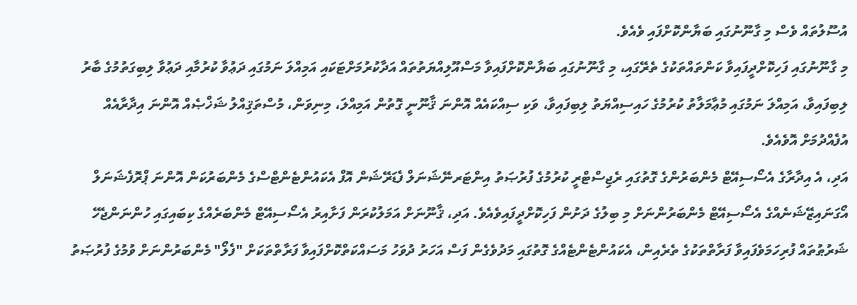އުސޫލުތައް ވެސް މި ގާނޫނުގައި ބަޔާންކޮށްފައި ވެއެވެ.
މި ގާނޫނުގައި ފަހިކޮށްދީފައިވާ ކަންތައްތަކުގެ ތެރޭގައި، މި ގާނޫނުގައި ބަޔާންކޮށްފައިވާ މަސްއޫލިއްޔަތުތައް އަދާކުރުމަށްޓަކައި އަމިއްލަ ނަމުގައި ދަޢުވާ ކުރުމާއި ދަޢުވާ ލިބިގަތުމުގެ ބާރު ލިބިފައިވާ، އަމިއްލަ ނަމުގައި މުޢާމަލާތު ކުރުމުގެ ހައިސިއްޔަތު ލިބިފައިވާ، ވަކި ސިއްކައެއް އޮންނަ ޤާނޫނީ ގޮތުން އަމިއްލަ، މިނިވަން، މުސްތަޤިއްލު ޝަޚްޞެއް އޮންނަ އިދާރާއެއް އުފެއްދުމަށް އޮވެއެވެ.
އަދި، އެ އިދާރާގެ އެސޯސިއޭޓް މެންބަރުންގެ ގޮތުގައި ރެޖިސްޓްރީ ކުރުމުގެ ފުރުޞަތު އިންޓަރނޭޝަނަލް ފެޑަރޭޝަން އޮފް އެކައުންޓެންޓްސްގެ މެންބަރުކަން އޮންނަ ޕްރޮފެޝަނަލް އޯގަނައިޒޭޝަނެއްގެ އެސޯސިއޭޓް މެންބަރުންނަށް މި ބިލުގެ ދަށުން ފަހިކޮށްދީފައިވެއެވެ. އަދި، ޤާނޫނަށް އަމަލުކުރަން ފަށާއިރު އެސޯސިއޭޓް މެންބަރެއްގެ ކިބައިގައި ހުންނަންޖެހޭ ޝަރުޠުތައް ފުރިހަމަވެފައިވާ ފަރާތްތަކުގެ ތެރެއިން، އެކައުންޓެންޓެއްގެ ގޮތުގައި މަދުވެގެން ފަސް އަހަރު ދުވަހު މަސައްކަތްކޮށްފައިވާ ފަރާތްތަކަށް "ފެލޯ" މެންބަރުންނަށް ވުމުގެ ފުރުޞަތު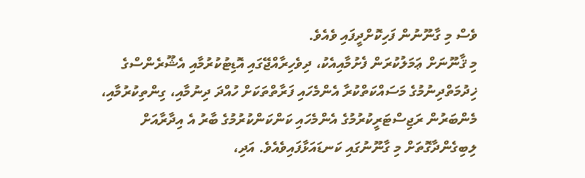ވެސް މި ގާނޫނުން ފަހިކޮށްދީފައި ވެއެވެ.
މި ޤާނޫނަށް ޢަމަލުކުރަން ފެށުމާއިއެކު، ދިވެހިރާއްޖޭގައި އޮޑިޓުކުރުމާއި އެޝޫރެންސްގެ ޚިދުމަތްދިނުމުގެ މަސައްކަތްކުރާ އެންމެހައި ފަރާތްތަކަށް ހުއްދަ ދިނުމާއި، ގިންތިކުރުމާއި، މެންބަރުން ރަޖިސްޓަރީކުރުމުގެ އެންމެހައި ކަންކަންކުރުމުގެ ބާރު އެ އިދާރާއަށް ލިބިގެންދާގޮތަށް މި ގާނޫނުގައި ކަނޑައަޅާފައިވެއެވެ. އަދި،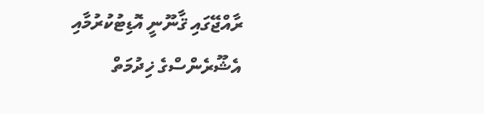ރާއްޖޭގައި ޤާނޫނީ އޮޑިޓުކުރުމާއި އެޝޫރެންސްގެ ޚިދުމަތް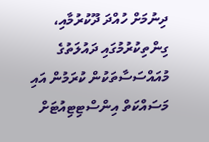ދިނުމަށް ހުއްދަ ދޫކުރުމާއި، ގިންތިކުރުމުގައި ދައުލަތުގެ މުއައްސަސާތަކުން ކުރަމުން އައި މަސައްކަތް އިންސްޓިޓިއުޓަށް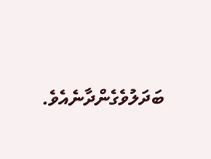ބަދަލުވެގެންދާނެއެވެ.